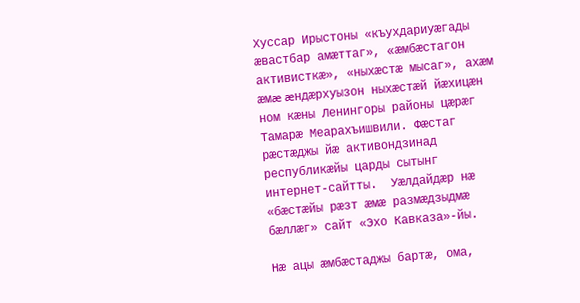Хуссар Ирыстоны «къухдариуæгады æвастбар амæттаг», «æмбæстагон активисткæ», «ныхæстæ мысаг», ахæм æмæ æндæрхуызон ныхæстæй йæхицæн ном кæны Ленингоры районы цæрæг Тамарæ Меарахъишвили. Фæстаг рæстæджы йæ активондзинад республикæйы царды сытынг интернет-сайтты.  Уæлдайдæр нæ «бæстæйы рæзт æмæ размæдзыдмæ бæллæг» сайт «Эхо Кавказа»-йы.

Нæ ацы æмбæстаджы бартæ, ома,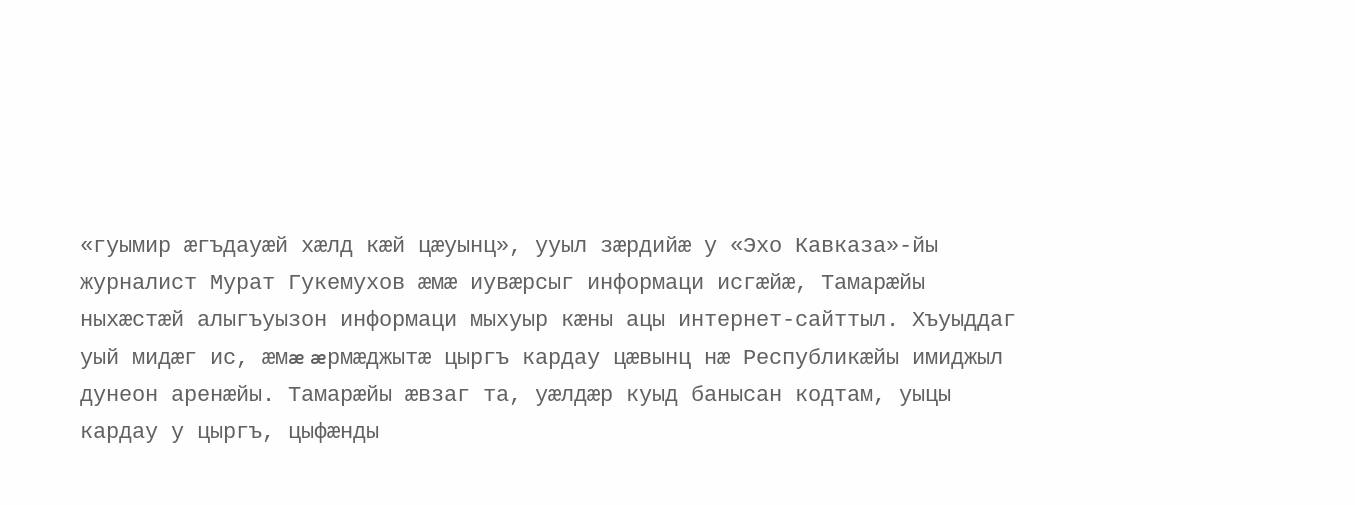«гуымир æгъдауæй хæлд кæй цæуынц», ууыл зæрдийæ у «Эхо Кавказа»-йы журналист Мурат Гукемухов æмæ иувæрсыг информаци исгæйæ, Тамарæйы ныхæстæй алыгъуызон информаци мыхуыр кæны ацы интернет-сайттыл. Хъуыддаг уый мидæг ис, æмæ æрмæджытæ цыргъ кардау цæвынц нæ Республикæйы имиджыл дунеон аренæйы. Тамарæйы æвзаг та, уæлдæр куыд банысан кодтам, уыцы кардау у цыргъ, цыфæнды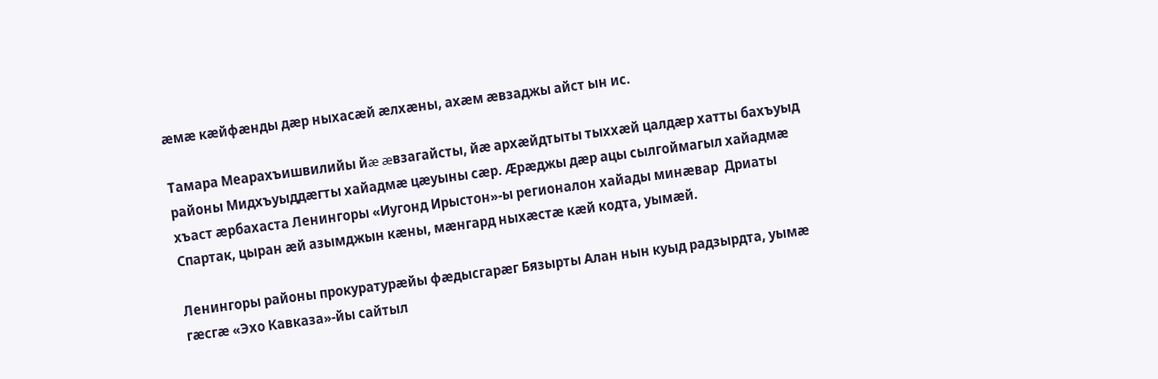æмæ кæйфæнды дæр ныхасæй æлхæны, ахæм æвзаджы айст ын ис.

Тамара Меарахъишвилийы йæ æвзагайсты, йæ архæйдтыты тыххæй цалдæр хатты бахъуыд районы Мидхъуыддæгты хайадмæ цæуыны сæр. Æрæджы дæр ацы сылгоймагыл хайадмæ хъаст æрбахаста Ленингоры «Иугонд Ирыстон»-ы регионалон хайады минæвар  Дриаты Спартак, цыран æй азымджын кæны, мæнгард ныхæстæ кæй кодта, уымæй.

Ленингоры районы прокуратурæйы фæдысгарæг Бязырты Алан нын куыд радзырдта, уымæ гæсгæ «Эхо Кавказа»-йы сайтыл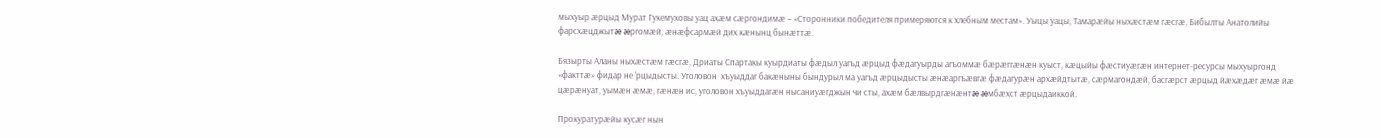мыхуыр æрцыд Мурат Гукемуховы уац ахæм сæргондимæ – «Сторонники победителя примеряются к хлебным местам». Уыцы уацы, Тамарæйы ныхæстæм гæсгæ, Бибылты Анатолийы фарсхæцджытæ æргомæй, æнæфсармæй дих кæнынц бынæттæ.

Бязырты Аланы ныхæстæм гæсгæ, Дриаты Спартакы куырдиаты фæдыл уагъд æрцыд фæдагуырды агъоммæ бæрæггæнæн куыст, кæцыйы фæстиуæгæн интернет-ресурсы мыхуыргонд «факттæ» фидар не ‘рцыдысты. Уголовон  хъуыддаг бакæныны бындурыл ма уагъд æрцыдысты æнæаргъæвгæ фæдагурæн архæйдтытæ, сæрмагондæй, басгæрст æрцыд йæхæдæг æмæ йæ цæрæнуат, уымæн æмæ, гæнæн ис, уголовон хъуыддагæн нысаниуæгджын чи сты, ахæм бæлвырдгæнæнтæ æмбæхст æрцыдаиккой.

Прокуратурæйы кусæг нын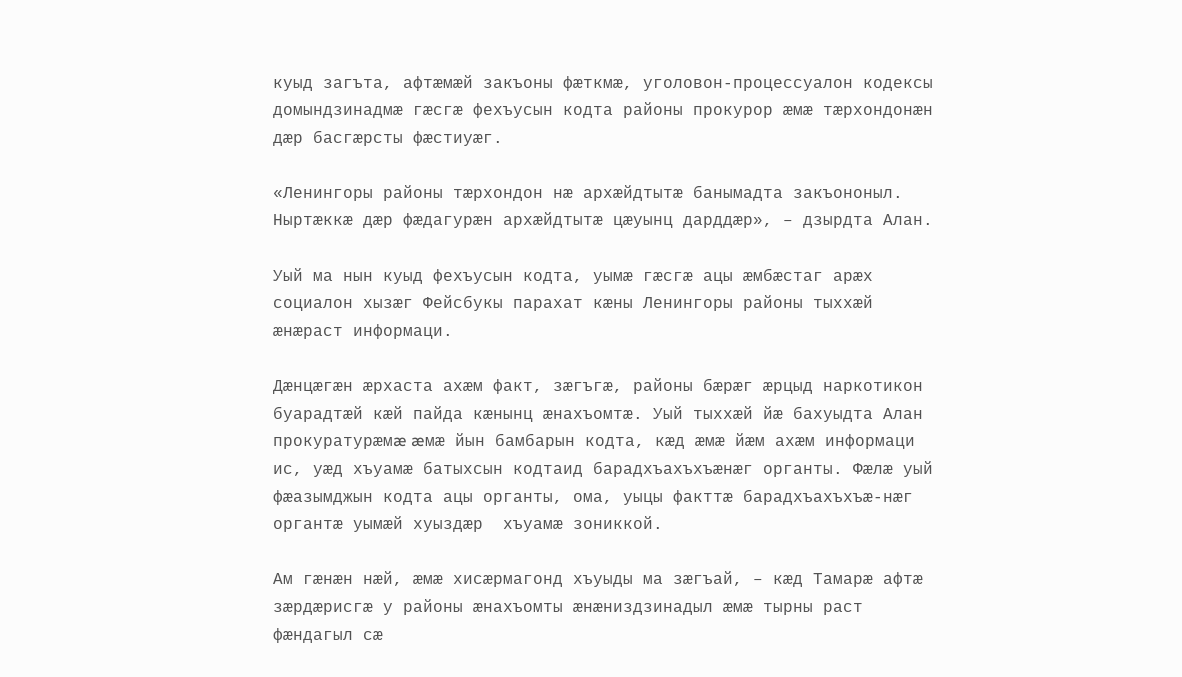куыд загъта, афтæмæй закъоны фæткмæ, уголовон-процессуалон кодексы домындзинадмæ гæсгæ фехъусын кодта районы прокурор æмæ тæрхондонæн дæр басгæрсты фæстиуæг.

«Ленингоры районы тæрхондон нæ архæйдтытæ банымадта закъононыл. Ныртæккæ дæр фæдагурæн архæйдтытæ цæуынц дарддæр», – дзырдта Алан.

Уый ма нын куыд фехъусын кодта, уымæ гæсгæ ацы æмбæстаг арæх социалон хызæг Фейсбукы парахат кæны Ленингоры районы тыххæй æнæраст информаци.

Дæнцæгæн æрхаста ахæм факт, зæгъгæ, районы бæрæг æрцыд наркотикон буарадтæй кæй пайда кæнынц æнахъомтæ. Уый тыххæй йæ бахуыдта Алан прокуратурæмæ æмæ йын бамбарын кодта, кæд æмæ йæм ахæм информаци ис, уæд хъуамæ батыхсын кодтаид барадхъахъхъæнæг органты. Фæлæ уый фæазымджын кодта ацы органты, ома, уыцы факттæ барадхъахъхъæ-нæг органтæ уымæй хуыздæр  хъуамæ зониккой.

Ам гæнæн нæй, æмæ хисæрмагонд хъуыды ма зæгъай, – кæд Тамарæ афтæ зæрдæрисгæ у районы æнахъомты æнæниздзинадыл æмæ тырны раст фæндагыл сæ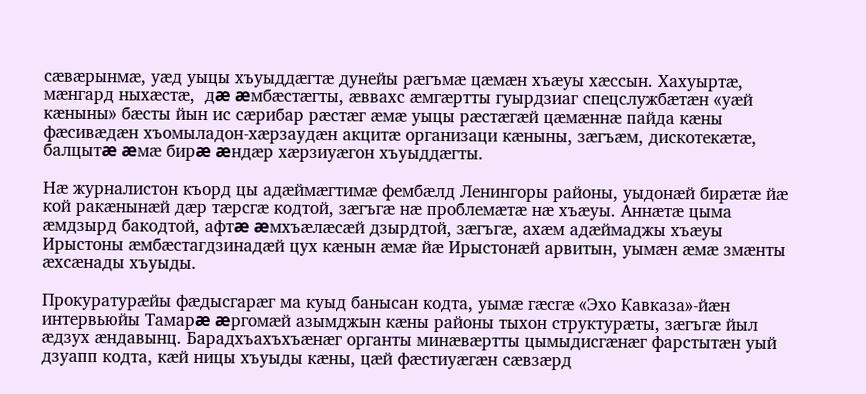сæвæрынмæ, уæд уыцы хъуыддæгтæ дунейы рæгъмæ цæмæн хъæуы хæссын. Хахуыртæ, мæнгард ныхæстæ,  дæ æмбæстæгты, æввахс æмгæртты гуырдзиаг спецслужбæтæн «уæй кæныны» бæсты йын ис сæрибар рæстæг æмæ уыцы рæстæгæй цæмæннæ пайда кæны фæсивæдæн хъомыладон-хæрзаудæн акцитæ организаци кæныны, зæгъæм, дискотекæтæ, балцытæ æмæ бирæ æндæр хæрзиуæгон хъуыддæгты.

Нæ журналистон къорд цы адæймæгтимæ фембæлд Ленингоры районы, уыдонæй бирæтæ йæ кой ракæнынæй дæр тæрсгæ кодтой, зæгъгæ нæ проблемæтæ нæ хъæуы. Аннæтæ цыма æмдзырд бакодтой, афтæ æмхъæлæсæй дзырдтой, зæгъгæ, ахæм адæймаджы хъæуы Ирыстоны æмбæстагдзинадæй цух кæнын æмæ йæ Ирыстонæй арвитын, уымæн æмæ змæнты æхсæнады хъуыды.

Прокуратурæйы фæдысгарæг ма куыд банысан кодта, уымæ гæсгæ «Эхо Кавказа»-йæн интервьюйы Тамарæ æргомæй азымджын кæны районы тыхон структурæты, зæгъгæ йыл æдзух æндавынц. Барадхъахъхъæнæг органты минæвæртты цымыдисгæнæг фарстытæн уый дзуапп кодта, кæй ницы хъуыды кæны, цæй фæстиуæгæн сæвзæрд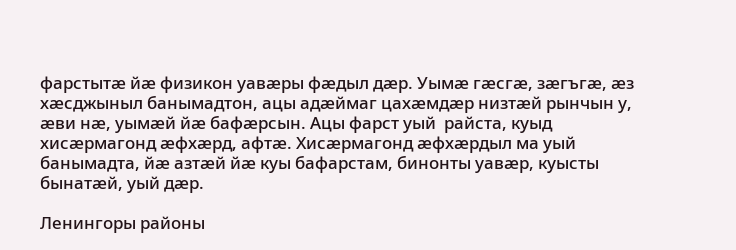фарстытæ йæ физикон уавæры фæдыл дæр. Уымæ гæсгæ, зæгъгæ, æз хæсджыныл банымадтон, ацы адæймаг цахæмдæр низтæй рынчын у, æви нæ, уымæй йæ бафæрсын. Ацы фарст уый  райста, куыд хисæрмагонд æфхæрд, афтæ. Хисæрмагонд æфхæрдыл ма уый банымадта, йæ азтæй йæ куы бафарстам, бинонты уавæр, куысты бынатæй, уый дæр.

Ленингоры районы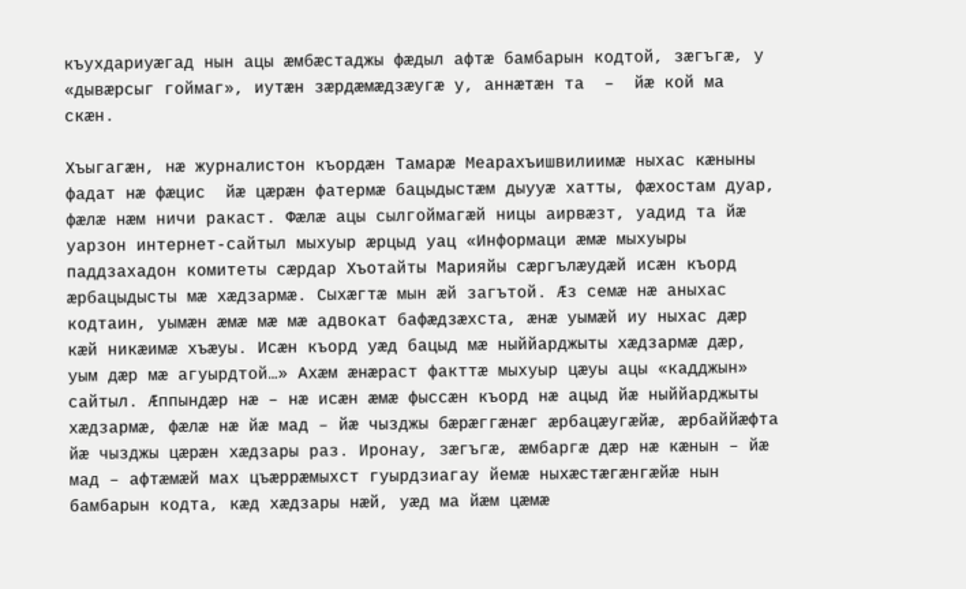къухдариуæгад нын ацы æмбæстаджы фæдыл афтæ бамбарын кодтой, зæгъгæ, у «дывæрсыг гоймаг», иутæн зæрдæмæдзæугæ у, аннæтæн та  –  йæ кой ма скæн.

Хъыгагæн, нæ журналистон къордæн Тамарæ Меарахъишвилиимæ ныхас кæныны фадат нæ фæцис  йæ цæрæн фатермæ бацыдыстæм дыууæ хатты, фæхостам дуар, фæлæ нæм ничи ракаст. Фæлæ ацы сылгоймагæй ницы аирвæзт, уадид та йæ уарзон интернет-сайтыл мыхуыр æрцыд уац «Информаци æмæ мыхуыры паддзахадон комитеты сæрдар Хъотайты Марияйы сæргълæудæй исæн къорд æрбацыдысты мæ хæдзармæ. Сыхæгтæ мын æй загътой. Æз семæ нæ аныхас кодтаин, уымæн æмæ мæ мæ адвокат бафæдзæхста, æнæ уымæй иу ныхас дæр кæй никæимæ хъæуы. Исæн къорд уæд бацыд мæ ныййарджыты хæдзармæ дæр, уым дæр мæ агуырдтой…» Ахæм æнæраст факттæ мыхуыр цæуы ацы «кадджын» сайтыл. Æппындæр нæ – нæ исæн æмæ фыссæн къорд нæ ацыд йæ ныййарджыты хæдзармæ, фæлæ нæ йæ мад – йæ чызджы бæрæггæнæг æрбацæугæйæ, æрбаййæфта йæ чызджы цæрæн хæдзары раз. Иронау, зæгъгæ, æмбаргæ дæр нæ кæнын – йæ мад – афтæмæй мах цъæррæмыхст гуырдзиагау йемæ ныхæстæгæнгæйæ нын бамбарын кодта, кæд хæдзары нæй, уæд ма йæм цæмæ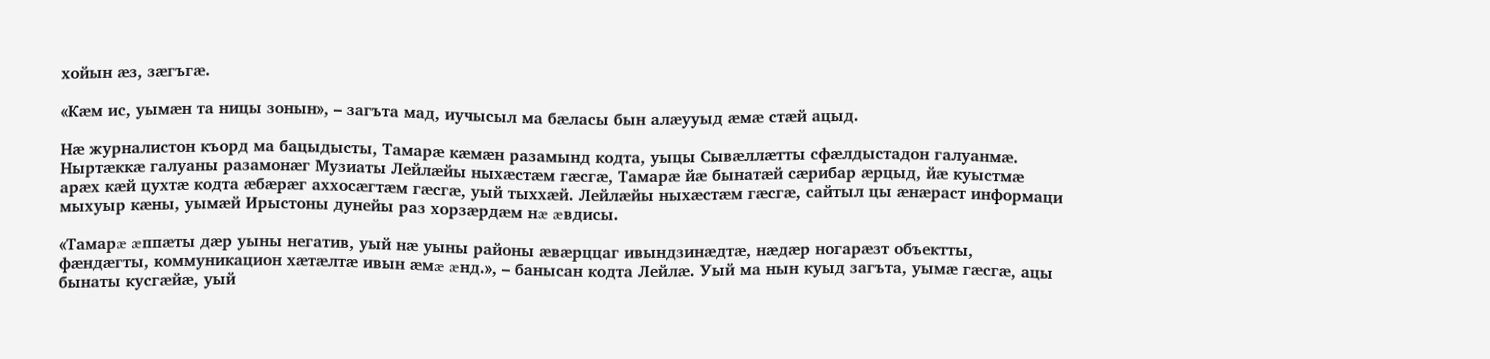хойын æз, зæгъгæ.

«Кæм ис, уымæн та ницы зонын», – загъта мад, иучысыл ма бæласы бын алæууыд æмæ стæй ацыд.

Нæ журналистон къорд ма бацыдысты, Тамарæ кæмæн разамынд кодта, уыцы Сывæллæтты сфæлдыстадон галуанмæ. Ныртæккæ галуаны разамонæг Музиаты Лейлæйы ныхæстæм гæсгæ, Тамарæ йæ бынатæй сæрибар æрцыд, йæ куыстмæ арæх кæй цухтæ кодта æбæрæг аххосæгтæм гæсгæ, уый тыххæй. Лейлæйы ныхæстæм гæсгæ, сайтыл цы æнæраст информаци мыхуыр кæны, уымæй Ирыстоны дунейы раз хорзæрдæм нæ æвдисы.

«Тамарæ æппæты дæр уыны негатив, уый нæ уыны районы æвæрццаг ивындзинæдтæ, нæдæр ногарæзт объектты, фæндæгты, коммуникацион хæтæлтæ ивын æмæ æнд.», – банысан кодта Лейлæ. Уый ма нын куыд загъта, уымæ гæсгæ, ацы бынаты кусгæйæ, уый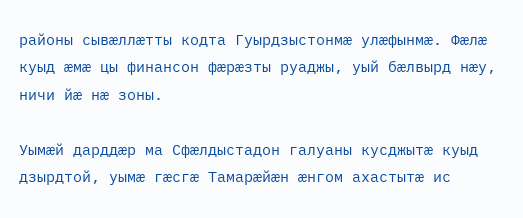районы сывæллæтты кодта Гуырдзыстонмæ улæфынмæ. Фæлæ куыд æмæ цы финансон фæрæзты руаджы, уый бæлвырд нæу, ничи йæ нæ зоны.

Уымæй дарддæр ма Сфæлдыстадон галуаны кусджытæ куыд дзырдтой, уымæ гæсгæ Тамарæйæн æнгом ахастытæ ис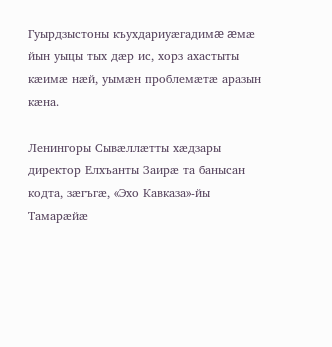Гуырдзыстоны къухдариуæгадимæ æмæ йын уыцы тых дæр ис, хорз ахастыты кæимæ нæй, уымæн проблемæтæ аразын кæна.

Ленингоры Сывæллæтты хæдзары директор Елхъанты Заирæ та банысан кодта, зæгъгæ, «Эхо Кавказа»-йы Тамарæйæ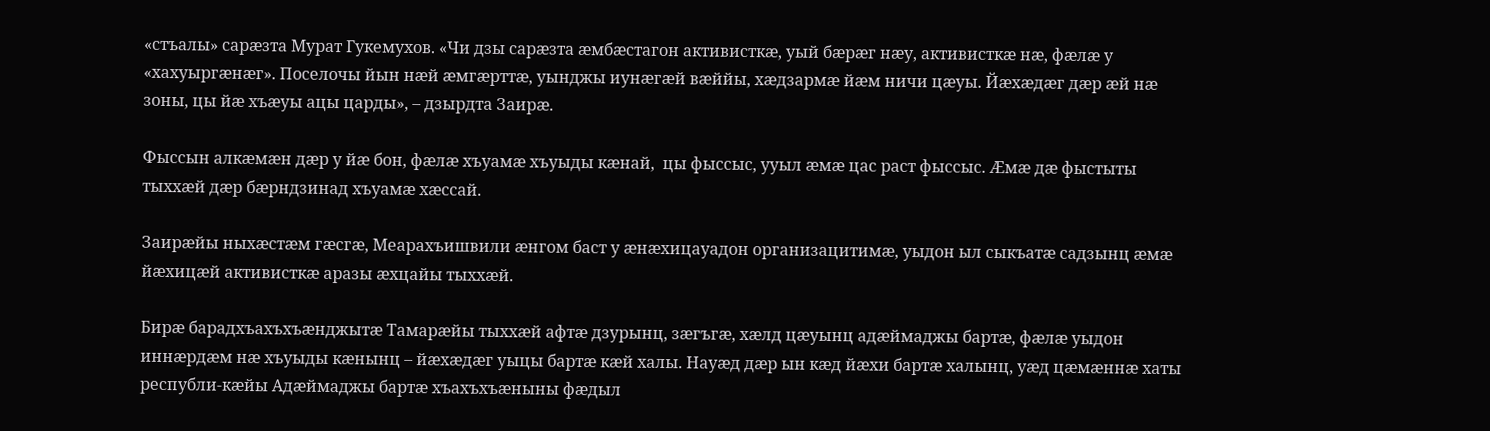«стъалы» сарæзта Мурат Гукемухов. «Чи дзы сарæзта æмбæстагон активисткæ, уый бæрæг нæу, активисткæ нæ, фæлæ у «хахуыргæнæг». Поселочы йын нæй æмгæрттæ, уынджы иунæгæй вæййы, хæдзармæ йæм ничи цæуы. Йæхæдæг дæр æй нæ зоны, цы йæ хъæуы ацы царды», – дзырдта Заирæ.

Фыссын алкæмæн дæр у йæ бон, фæлæ хъуамæ хъуыды кæнай,  цы фыссыс, ууыл æмæ цас раст фыссыс. Æмæ дæ фыстыты тыххæй дæр бæрндзинад хъуамæ хæссай.

Заирæйы ныхæстæм гæсгæ, Меарахъишвили æнгом баст у æнæхицауадон организацитимæ, уыдон ыл сыкъатæ садзынц æмæ йæхицæй активисткæ аразы æхцайы тыххæй.

Бирæ барадхъахъхъæнджытæ Тамарæйы тыххæй афтæ дзурынц, зæгъгæ, хæлд цæуынц адæймаджы бартæ, фæлæ уыдон иннæрдæм нæ хъуыды кæнынц – йæхæдæг уыцы бартæ кæй халы. Науæд дæр ын кæд йæхи бартæ халынц, уæд цæмæннæ хаты республи-кæйы Адæймаджы бартæ хъахъхъæныны фæдыл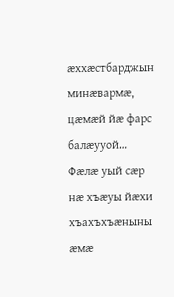æххæстбарджын минæвармæ, цæмæй йæ фарс балæууой… Фæлæ уый сæр нæ хъæуы йæхи хъахъхъæныны æмæ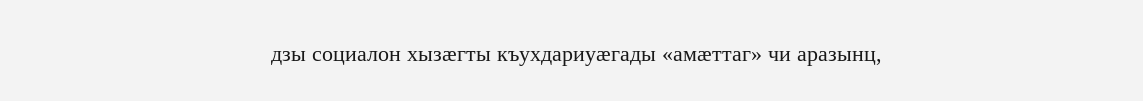дзы социалон хызæгты къухдариуæгады «амæттаг» чи аразынц,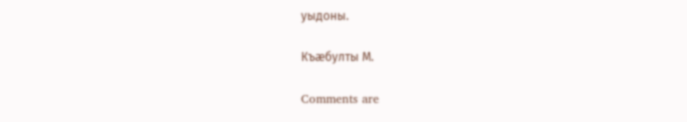уыдоны.

Къæбулты М.

Comments are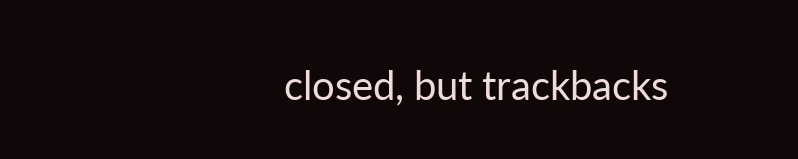closed, but trackbacks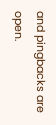and pingbacks are open.